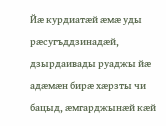Йæ курдиатæй æмæ уды рæсугъддзинадæй, дзырдаивады руаджы йæ адæмæн бирæ хæрзты чи бацыд, æмгарджынæй кæй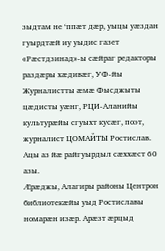зыдтам не ‘ппæт дæр, уыцы уæздан гуырдтæй иу уыдис газет «Рæстдзинад»-ы сæйраг редакторы раздæры хæдивæг, УФ-йы Журналистты æмæ Фысджыты цæдисты уæнг, РЦИ-Аланийы культурæйы сгуыхт кусæг, поэт, журналист ЦОМАЙТЫ Ростислав. Ацы аз йæ райгуырдыл сæххæст 60 азы.
Æрæджы, Алагиры районы Центрон библиотекæйы уыд Ростиславы номарæн изæр. Арæзт æрцыд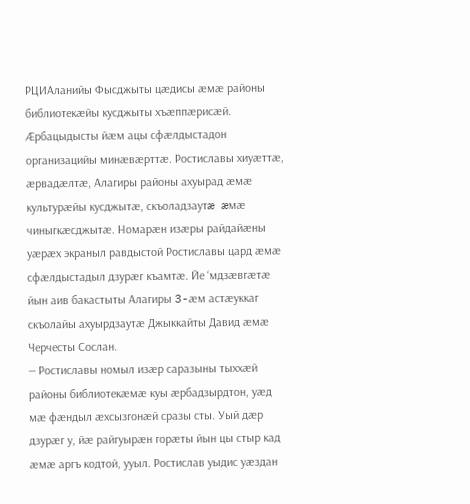РЦИАланийы Фысджыты цæдисы æмæ районы библиотекæйы кусджыты хъæппæрисæй. Æрбацыдысты йæм ацы сфæлдыстадон организацийы минæвæрттæ. Ростиславы хиуæттæ, æрвадæлтæ, Алагиры районы ахуырад æмæ культурæйы кусджытæ, скъоладзаутæ æмæ чиныгкæсджытæ. Номарæн изæры райдайæны уæрæх экраныл равдыстой Ростиславы цард æмæ сфæлдыстадыл дзурæг къамтæ. Йе ‘мдзæвгæтæ йын аив бакастыты Алагиры 3-æм астæуккаг скъолайы ахуырдзаутæ Джыккайты Давид æмæ Черчесты Сослан.
— Ростиславы номыл изæр саразыны тыххæй районы библиотекæмæ куы æрбадзырдтон, уæд мæ фæндыл æхсызгонæй сразы сты. Уый дæр дзурæг у, йæ райгуырæн горæты йын цы стыр кад æмæ аргъ кодтой, ууыл. Ростислав уыдис уæздан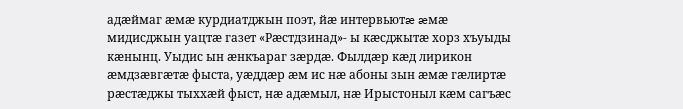адæймаг æмæ курдиатджын поэт, йæ интервьютæ æмæ мидисджын уацтæ газет «Рæстдзинад»- ы кæсджытæ хорз хъуыды кæнынц. Уыдис ын æнкъараг зæрдæ. Фылдæр кæд лирикон æмдзæвгæтæ фыста, уæддæр æм ис нæ абоны зын æмæ гæлиртæ рæстæджы тыххæй фыст, нæ адæмыл, нæ Ирыстоныл кæм сагъæс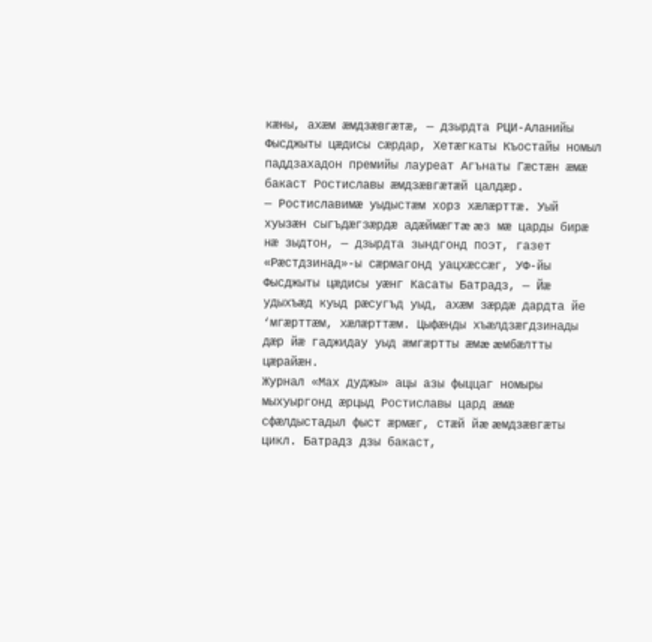кæны, ахæм æмдзæвгæтæ, — дзырдта РЦИ-Аланийы Фысджыты цæдисы сæрдар, Хетæгкаты Къостайы номыл паддзахадон премийы лауреат Агънаты Гæстæн æмæ бакаст Ростиславы æмдзæвгæтæй цалдæр.
— Ростиславимæ уыдыстæм хорз хæлæрттæ. Уый хуызæн сыгъдæгзæрдæ адæймæгтæ æз мæ царды бирæ нæ зыдтон, — дзырдта зындгонд поэт, газет «Рæстдзинад»-ы сæрмагонд уацхæссæг, УФ-йы Фысджыты цæдисы уæнг Касаты Батрадз, — Йæ удыхъæд куыд рæсугъд уыд, ахæм зæрдæ дардта йе ‘мгæрттæм, хæлæрттæм. Цыфæнды хъæлдзæгдзинады дæр йæ гаджидау уыд æмгæртты æмæ æмбæлтты цæрайæн.
Журнал «Мах дуджы» ацы азы фыццаг номыры мыхуыргонд æрцыд Ростиславы цард æмæ сфæлдыстадыл фыст æрмæг, стæй йæ æмдзæвгæты цикл. Батрадз дзы бакаст,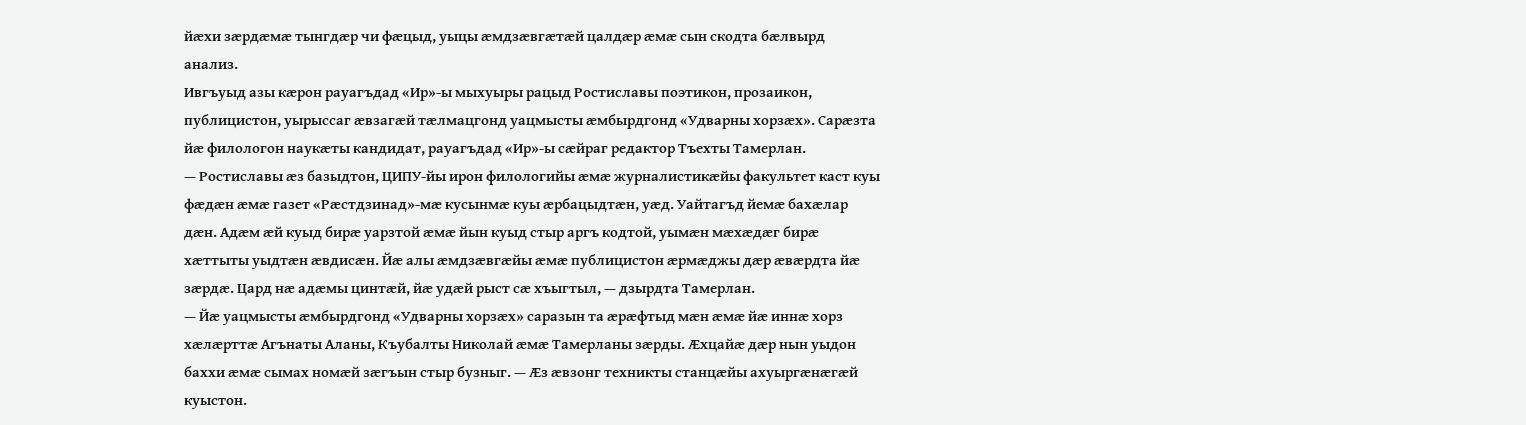йæхи зæрдæмæ тынгдæр чи фæцыд, уыцы æмдзæвгæтæй цалдæр æмæ сын скодта бæлвырд анализ.
Ивгъуыд азы кæрон рауагъдад «Ир»-ы мыхуыры рацыд Ростиславы поэтикон, прозаикон, публицистон, уырыссаг æвзагæй тæлмацгонд уацмысты æмбырдгонд «Удварны хорзæх». Сарæзта йæ филологон наукæты кандидат, рауагъдад «Ир»-ы сæйраг редактор Тъехты Тамерлан.
— Ростиславы æз базыдтон, ЦИПУ-йы ирон филологийы æмæ журналистикæйы факультет каст куы фæдæн æмæ газет «Рæстдзинад»-мæ кусынмæ куы æрбацыдтæн, уæд. Уайтагъд йемæ бахæлар дæн. Адæм æй куыд бирæ уарзтой æмæ йын куыд стыр аргъ кодтой, уымæн мæхæдæг бирæ хæттыты уыдтæн æвдисæн. Йæ алы æмдзæвгæйы æмæ публицистон æрмæджы дæр æвæрдта йæ зæрдæ. Цард нæ адæмы цинтæй, йæ удæй рыст сæ хъыгтыл, — дзырдта Тамерлан.
— Йæ уацмысты æмбырдгонд «Удварны хорзæх» саразын та æрæфтыд мæн æмæ йæ иннæ хорз хæлæрттæ Агънаты Аланы, Къубалты Николай æмæ Тамерланы зæрды. Æхцайæ дæр нын уыдон баххи æмæ сымах номæй зæгъын стыр бузныг. — Æз æвзонг техникты станцæйы ахуыргæнæгæй куыстон.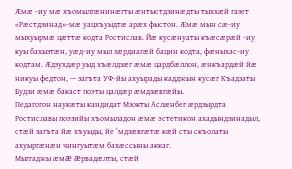Æмæ -иу мæ хъомылгæнинæгты æнтыстдзинæдты тыххæй газет «Рæстдзинад»-мæ уацхъуыдтæ арæх фыстон. Æмæ мын сæ-иу мыхуырмæ цæттæ кодта Ростислав. Йæ кусæнуаты къæсæрæй -иу куы бахызтæн, уæд-иу мыл зæрдиагæй бацин кодта, фæныхас-иу кодтам. Æдзухдæр уыд хъæлдзæг æмæ цардбæллон, æнкъардæй йæ никуы федтон, — загъта УФ-йы ахуырады кадджын кусæг Къадзаты Будзи æмæ бакаст поэты цалдæр æмдзæвгæйы.
Педагогон наукæты кандидат Мзокты Аслæнбег æрдзырдта Ростиславы поэзийы хъомыладон æмæ эстетикон ахадындзинадыл, стæй загъта йæ хъуыды, йе ‘мдзæвгæтæ кæй сты скъолаты ахуыргæнæн чингуытæм бахæссыны аккаг.
Мыггаджы æмæ æрвадæлты, стæй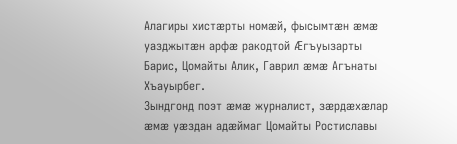Алагиры хистæрты номæй, фысымтæн æмæ уазджытæн арфæ ракодтой Æгъуызарты Барис, Цомайты Алик, Гаврил æмæ Агънаты Хъауырбег.
Зындгонд поэт æмæ журналист, зæрдæхæлар æмæ уæздан адæймаг Цомайты Ростиславы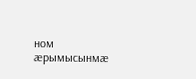ном æрымысынмæ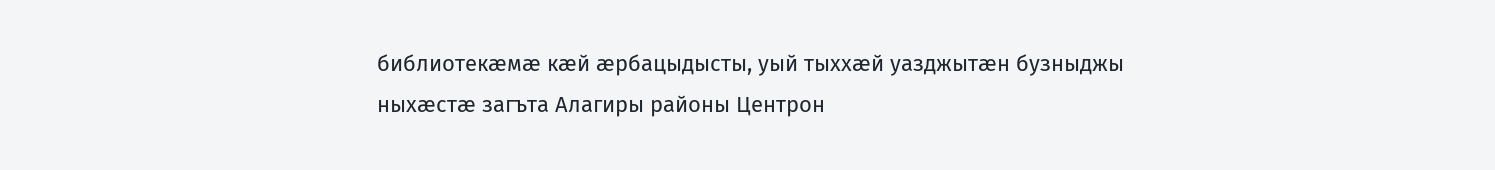библиотекæмæ кæй æрбацыдысты, уый тыххæй уазджытæн бузныджы ныхæстæ загъта Алагиры районы Центрон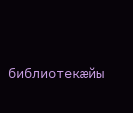библиотекæйы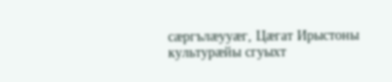сæргълæууæг, Цæгат Ирыстоны культурæйы сгуыхт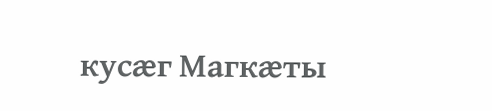кусæг Магкæты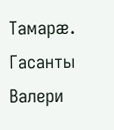Тамарæ.
Гасанты Валери